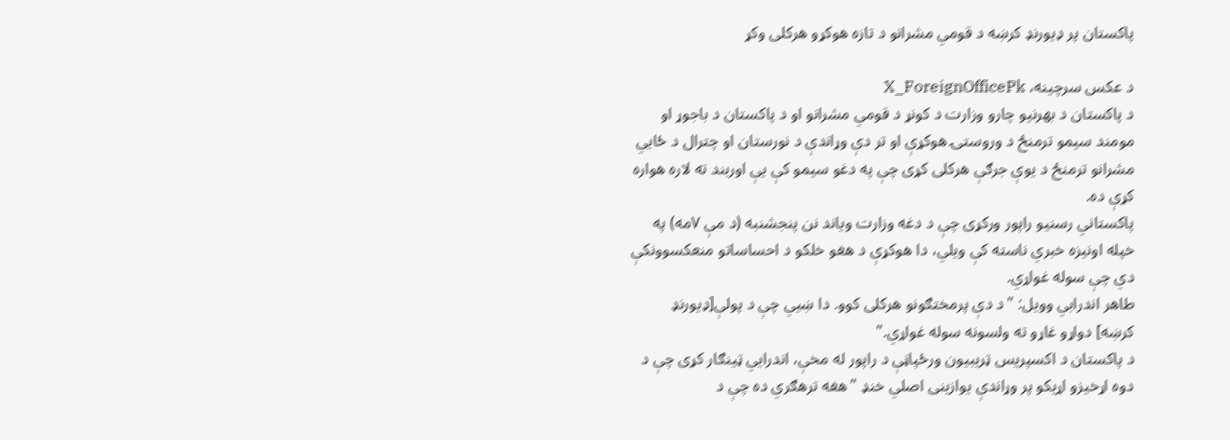پاکستان پر ډیورنډ کرښه د قومي مشرانو د تازه هوکړو هرکلی وکړ

د عکس سرچینه، X_ForeignOfficePk
د پاکستان د بهرنیو چارو وزارت د کونړ د قومي مشرانو او د پاکستان د باجوړ او مومند سیمو ترمنځ د وروستۍ هوکړې او تر دې وړاندې د نورستان او چترال د ځايي مشرانو ترمنځ د یوې جرګې هرکلی کړی چې په دغو سیمو کې یې اوربند ته لاره هواره کړې ده.
پاکستاني رسنیو راپور ورکړی چې د دغه وزارت ویاند نن پنجشنبه (د مې ۷مه) په خپله اونیزه خبري ناسته کې ویلي، دا هوکړې د هغو خلکو د احساساتو منعکسوونکې دي چې سوله غواړي.
طاهر اندرابي وویل: "د دې پرمختګونو هرکلی کوو. دا ښيي چې د پولې[ډیورنډ کرښه] دواړو غاړو ته ولسونه سوله غواړي."
د پاکستان د اکسپریس ټریبیون ورځپاڼې د راپور له مخې، اندرايي ټینګار کړی چې د دوه اړخیزو اړیکو پر وړاندې یوازینی اصلي خنډ "هغه ترهګري ده چې د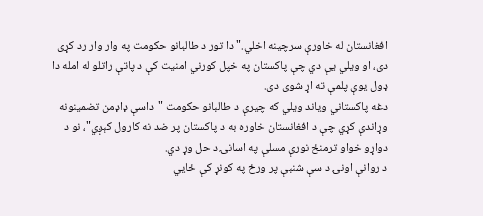افغانستان له خاورې سرچینه اخلي." دا تور د طالبانو حکومت په وار وار رد کړی دی، او ویلي یې دي چې پاکستان په خپل کورني امنیت کې د پاتې راتلو له امله دا ډول یوې پلمې ته اړ شوی دی.
دغه پاکستاني ویاند ویلي که چیرې د طالبانو حکومت "داسې ډاډمن تضمینونه وړاندې کړي چې د افغانستان خاوره به د پاکستان پر ضد نه کارول کېږي"، نو د دواړو خواو ترمنځ نورې مسلې په اسانۍ د حل وړ دي.
د روانې اونۍ د سې شنبې پر ورځ په کونړ کې ځايي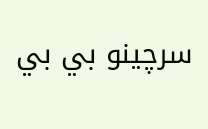سرچینو بي بي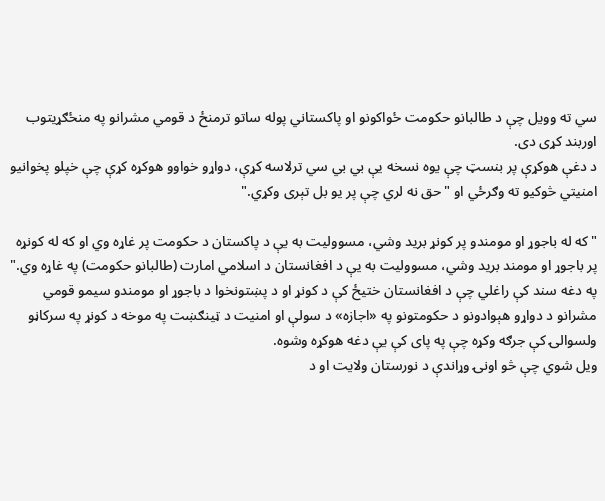سي ته وویل چې د طالبانو حکومت ځواکونو او پاکستاني پوله ساتو ترمنځ د قومي مشرانو په منځګړیتوب اوربند کړی دی.
د دغې هوکړې پر بنسټ چې یوه نسخه یې بي بي سي ترلاسه کړې، دواړو خواوو هوکړه کړې چې خپلو پخوانیو امنیتي څوکیو ته وګرځي او "حق نه لري چې پر یو بل تېری وکړي."

"که له باجوړ او مومندو پر کونړ برید وشي، مسوولیت به یې د پاکستان د حکومت پر غاړه وي او که له کونړه پر باجوړ او مومند برید وشي، مسوولیت به یې د افغانستان د اسلامي امارت (طالبانو حکومت) په غاړه وي."
په دغه سند کې راغلي چې د افغانستان ختیځ کې د کونړ او د پښتونخوا د باجوړ او مومندو سیمو قومي مشرانو د دواړو هېوادونو د حکومتونو په «اجازه» د سولې او امنیت د ټینګښت په موخه د کونړ په سرکاڼو ولسوالۍ کې جرګه وکړه چې په پای کې یې دغه هوکړه وشوه.
ویل شوي چې څو اونۍ وړاندې د نورستان ولایت او د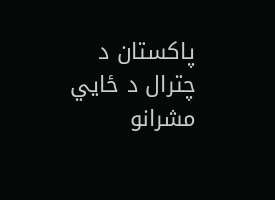پاکستان د چترال د ځايي مشرانو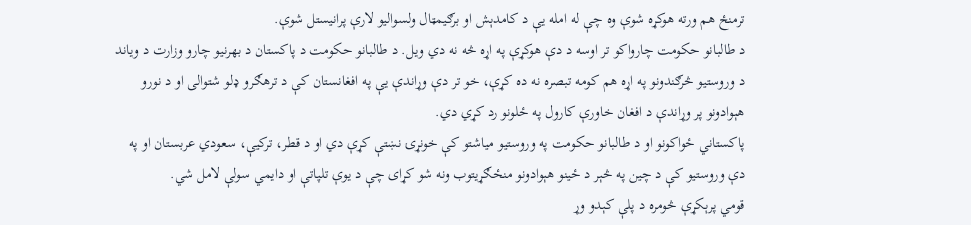ترمنځ هم ورته هوکړه شوې وه چې له امله یې د کامدېش او برګیمټال ولسوالیو لارې پرانیستل شوې.
د طالبانو حکومت چارواکو تر اوسه د دې هوکړې په اړه څه نه دي ویل. د طالبانو حکومت د پاکستان د بهرنیو چارو وزارت د ویاند د وروستیو څرګندونو په اړه هم کومه تبصره نه ده کړې، خو تر دې وړاندې یې په افغانستان کې د ترهګرو ډلو شتوالی او د نورو هېوادونو پر وړاندې د افغان خاورې کارول په ځلونو رد کړي دي.
پاکستاني ځواکونو او د طالبانو حکومت په وروستیو میاشتو کې خونړۍ نښتې کړې دي او د قطر، ترکیې، سعودي عربستان او په دې وروستیو کې د چین په څېر د ځینو هېوادونو منځګړیتوب ونه شو کړای چې د یوې تلپاتې او دایمي سولې لامل شي.
قومي پرېکړې څومره د پلې کېدو وړ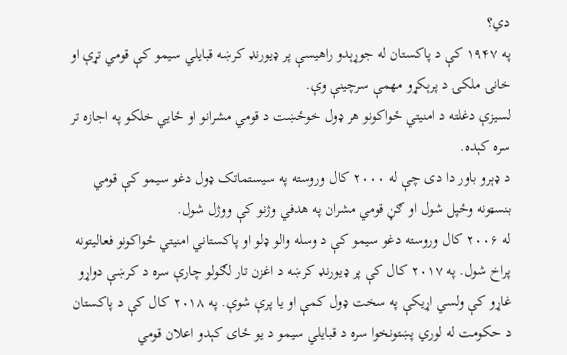دي؟
په ۱۹۴۷ کې د پاکستان له جوړېدو راهیسې پر ډیورنډ کرښه قبایلي سیمو کې قومي تړې او خانۍ ملکۍ د پرېکړو مهمې سرچینې وې.
لسیزې دغلته د امنیتي ځواکونو هر ډول خوځښت د قومي مشرانو او ځايي خلکو په اجازه تر سره کېده.
د ډېرو باور دا دی چې له ۲۰۰۰ کال وروسته په سیستماتک ډول دغو سیمو کې قومي بنسټونه وځپل شول او ګڼ قومي مشران په هدفي وژنو کې ووژل شول.
له ۲۰۰۶ کال وروسته دغو سیمو کې د وسله والو ډلو او پاکستاني امنیتي ځواکونو فعالیتونه پراخ شول. په ۲۰۱۷ کال کې پر ډیورنډ کرښه د اغزن تار لګولو چارې سره د کرښې دواړو غاړو کې ولسي اړیکې په سخت ډول کمې او یا پرې شوې. په ۲۰۱۸ کال کې د پاکستان د حکومت له لوري پښتونخوا سره د قبایلي سیمو د یو ځای کېدو اعلان قومي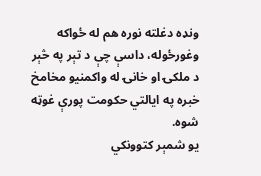ونډه دغلته نوره هم له ځواکه وغورځوله، داسې چې د تېر په څېر د ملکۍ او خانۍ له واکمنیو مخامخ خبره په ایالتي حکومت پورې غوټه شوه.
یو شمېر کتوونکي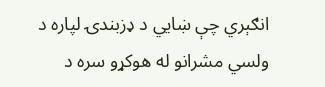انګېري چې ښايي د ډزبندۍ لپاره د ولسي مشرانو له هوکړو سره د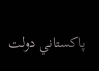پاکستاني دولت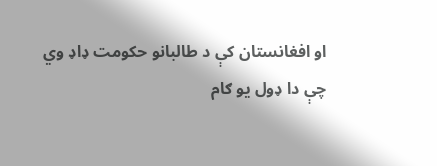او افغانستان کې د طالبانو حکومت ډاډ وي چې دا ډول یو ګام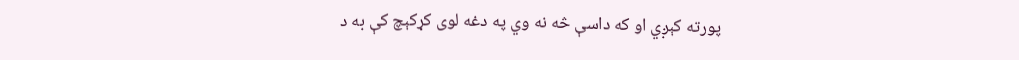پورته کېږي او که داسې څه نه وي په دغه لوی کړکېچ کې به د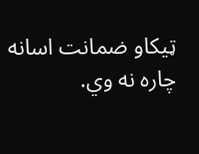ټیکاو ضمانت اسانه چاره نه وي.